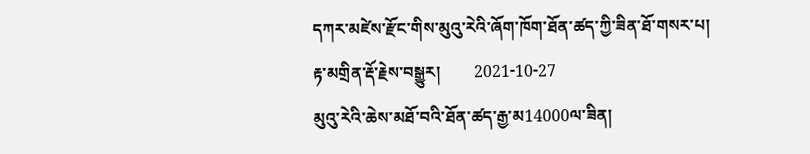དཀར་མཛེས་རྫོང་གིས་མུའུ་རེའི་ཞོག་ཁོག་ཐོན་ཚད་ཀྱི་ཟིན་ཐོ་གསར་པ།
རྟ་མགྲིན་རྡོ་རྗེས་བསྒྱུར།        2021-10-27
མུའུ་རེའི་ཆེས་མཐོ་བའི་ཐོན་ཚད་རྒྱ་མ14000ལ་ཟིན།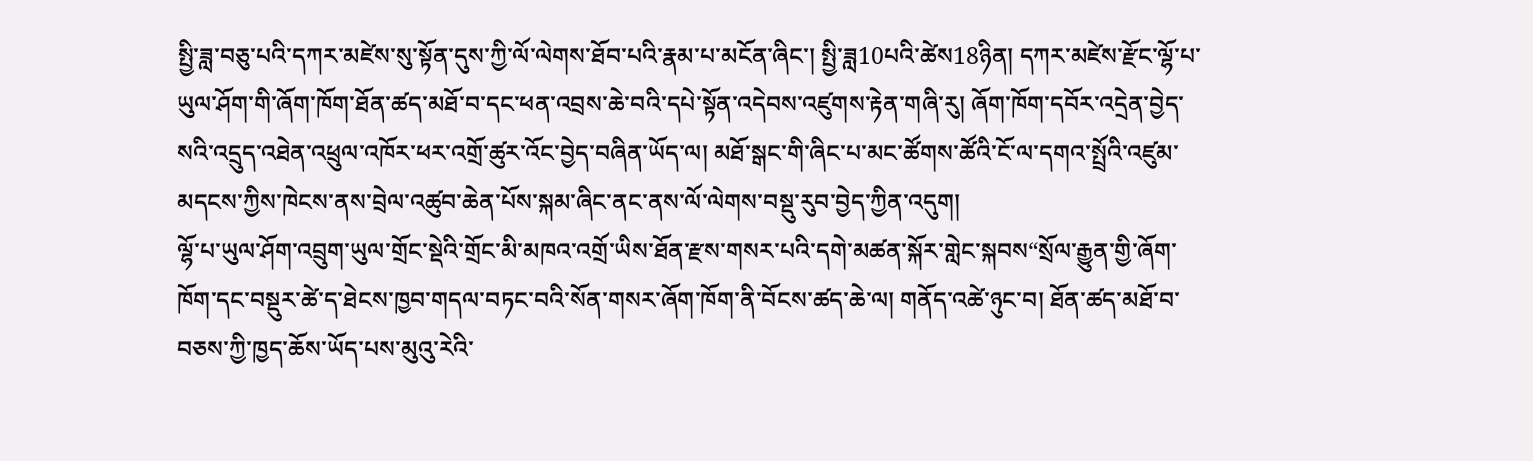སྤྱི་ཟླ་བཅུ་པའི་དཀར་མཛེས་སུ་སྟོན་དུས་ཀྱི་ལོ་ལེགས་ཐོབ་པའི་རྣམ་པ་མངོན་ཞིང་། སྤྱི་ཟླ10པའི་ཚེས18ཉིན། དཀར་མཛེས་རྫོང་ལྷོ་པ་ཡུལ་ཤོག་གི་ཞོག་ཁོག་ཐོན་ཚད་མཐོ་བ་དང་ཕན་འབྲས་ཆེ་བའི་དཔེ་སྟོན་འདེབས་འཛུགས་རྟེན་གཞི་རུ། ཞོག་ཁོག་དབོར་འདྲེན་བྱེད་སའི་འདྲུད་འཐེན་འཕྲུལ་འཁོར་ཕར་འགྲོ་ཚུར་འོང་བྱེད་བཞིན་ཡོད་ལ། མཐོ་སྒང་གི་ཞིང་པ་མང་ཚོགས་ཚོའི་ངོ་ལ་དགའ་སྤྲོའི་འཛུམ་མདངས་ཀྱིས་ཁེངས་ནས་བྲེལ་འཚུབ་ཆེན་པོས་སྐམ་ཞིང་ནང་ནས་ལོ་ལེགས་བསྡུ་རུབ་བྱེད་ཀྱིན་འདུག།
ལྷོ་པ་ཡུལ་ཤོག་འབྲུག་ཡུལ་གྲོང་སྡེའི་གྲོང་མི་མཁའ་འགྲོ་ཡིས་ཐོན་རྫས་གསར་པའི་དགེ་མཚན་སྐོར་གླེང་སྐབས“སྲོལ་རྒྱུན་གྱི་ཞོག་ཁོག་དང་བསྡུར་ཚེ་ད་ཐེངས་ཁྱབ་གདལ་བཏང་བའི་སོན་གསར་ཞོག་ཁོག་ནི་བོངས་ཚད་ཆེ་ལ། གནོད་འཚེ་ཉུང་བ། ཐོན་ཚད་མཐོ་བ་བཅས་ཀྱི་ཁྱད་ཆོས་ཡོད་པས་མུའུ་རེའི་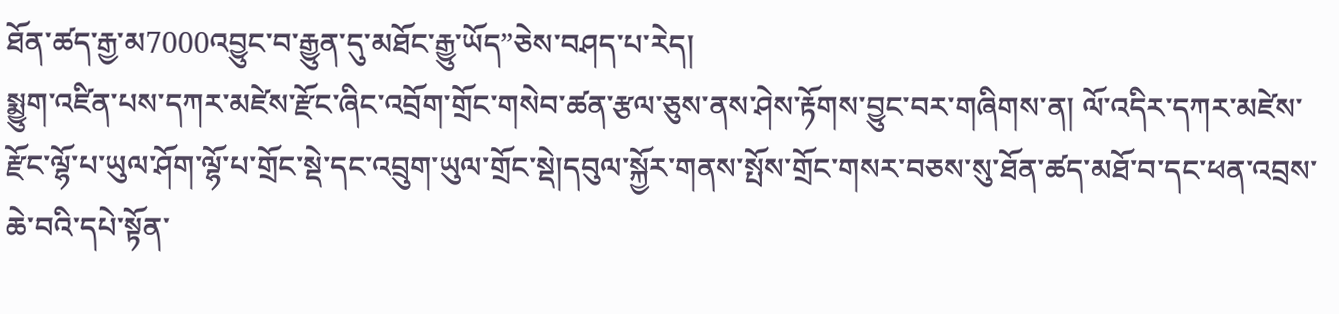ཐོན་ཚད་རྒྱ་མ7000འབྱུང་བ་རྒྱུན་དུ་མཐོང་རྒྱུ་ཡོད”ཅེས་བཤད་པ་རེད།
སྨྱུག་འཛིན་པས་དཀར་མཛེས་རྫོང་ཞིང་འབྲོག་གྲོང་གསེབ་ཚན་རྩལ་ཅུས་ནས་ཤེས་རྟོགས་བྱུང་བར་གཞིགས་ན། ལོ་འདིར་དཀར་མཛེས་རྫོང་ལྷོ་པ་ཡུལ་ཤོག་ལྷོ་པ་གྲོང་སྡེ་དང་འབྲུག་ཡུལ་གྲོང་སྡེ།དབུལ་སྐྱོར་གནས་སྤོས་གྲོང་གསར་བཅས་སུ་ཐོན་ཚད་མཐོ་བ་དང་ཕན་འབྲས་ཆེ་བའི་དཔེ་སྟོན་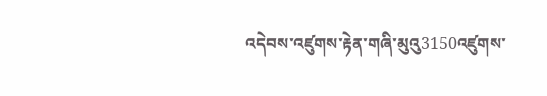འདེབས་འཛུགས་རྟེན་གཞི་མུའུ3150འཛུགས་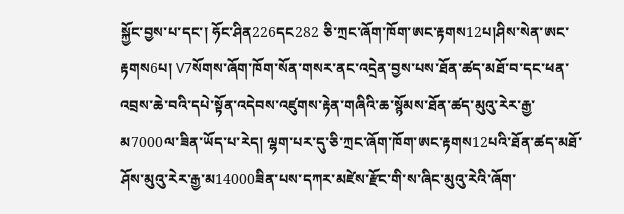སྐྱོང་བྱས་པ་དང་། ཧོང་ཤིན226དང282 ཅི་ཀྲང་ཞོག་ཁོག་ཨང་རྟགས12པ།ཤིས་སེན་ཨང་རྟགས6པ། V7སོགས་ཞོག་ཁོག་སོན་གསར་ནང་འདྲེན་བྱས་པས་ཐོན་ཚད་མཐོ་བ་དང་ཕན་འབྲས་ཆེ་བའི་དཔེ་སྟོན་འདེབས་འཛུགས་རྟེན་གཞིའི་ཆ་སྙོམས་ཐོན་ཚད་མུའུ་རེར་རྒྱ་མ7000ལ་ཟིན་ཡོད་པ་རེད། ལྷག་པར་དུ་ཅི་ཀྲང་ཞོག་ཁོག་ཨང་རྟགས12པའི་ཐོན་ཚད་མཐོ་ཤོས་མུའུ་རེར་རྒྱ་མ14000ཟིན་པས་དཀར་མཛེས་རྫོང་གི་ས་ཞིང་མུའུ་རེའི་ཞོག་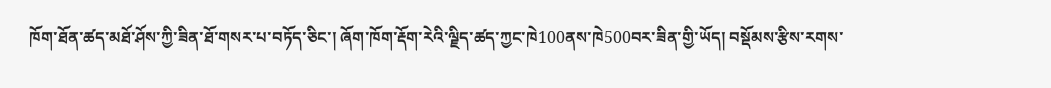ཁོག་ཐོན་ཚད་མཐོ་ཤོས་ཀྱི་ཟིན་ཐོ་གསར་པ་བཏོད་ཅིང་། ཞོག་ཁོག་རྡོག་རེའི་ལྗིད་ཚད་ཀྱང་ཁེ100ནས་ཁེ500བར་ཟིན་གྱི་ཡོད། བསྡོམས་རྩིས་རགས་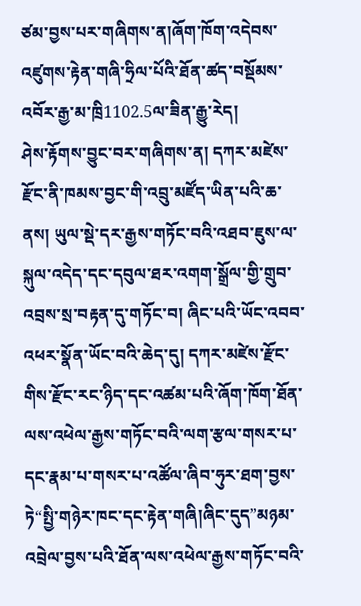ཙམ་བྱས་པར་གཞིགས་ན།ཞོག་ཁོག་འདེབས་འཛུགས་རྟེན་གཞི་ཧྲིལ་པོའི་ཐོན་ཚད་བསྡོམས་འབོར་རྒྱ་མ་ཁྲི1102.5ལ་ཟིན་རྒྱུ་རེད།
ཤེས་རྟོགས་བྱུང་བར་གཞིགས་ན། དཀར་མཛེས་རྫོང་ནི་ཁམས་བྱང་གི་འབྲུ་མཛོད་ཡིན་པའི་ཆ་ནས། ཡུལ་སྡེ་དར་རྒྱས་གཏོང་བའི་འཐབ་ཇུས་ལ་སྐུལ་འདེད་དང་དབུལ་ཐར་འགག་སྒྲོལ་གྱི་གྲུབ་འབྲས་སྲ་བརྟན་དུ་གཏོང་བ། ཞིང་པའི་ཡོང་འབབ་འཕར་སྣོན་ཡོང་བའི་ཆེད་དུ། དཀར་མཛེས་རྫོང་གིས་རྫོང་རང་ཉིད་དང་འཚམ་པའི་ཞོག་ཁོག་ཐོན་ལས་འཕེལ་རྒྱས་གཏོང་བའི་ལག་རྩལ་གསར་པ་དང་རྣམ་པ་གསར་པ་འཚོལ་ཞིབ་ཧུར་ཐག་བྱས་ཏེ“སྤྱི་གཉེར་ཁང་དང་རྟེན་གཞི།ཞིང་དུད”མཉམ་འབྲེལ་བྱས་པའི་ཐོན་ལས་འཕེལ་རྒྱས་གཏོང་བའི་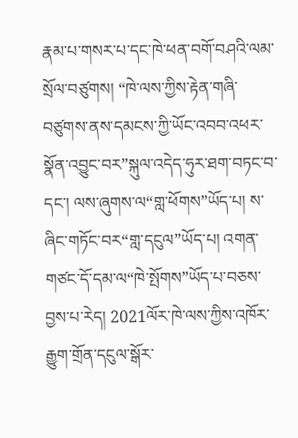རྣམ་པ་གསར་པ་དང་ཁེ་ཕན་བགོ་བཤའི་ལམ་སྲོལ་བཙུགས། “ཁེ་ལས་ཀྱིས་རྟེན་གཞི་བཙུགས་ནས་དམངས་ཀྱི་ཡོང་འབབ་འཕར་སྣོན་འབྱུང་བར”སྐུལ་འདེད་ཧུར་ཐག་བཏང་བ་དང་། ལས་ཞུགས་ལ“གླ་ཕོགས”ཡོད་པ། ས་ཞིང་གཏོང་བར“གླ་དངུལ”ཡོད་པ། འགན་གཙང་དོ་དམ་ལ“ཁེ་སྤོགས”ཡོད་པ་བཅས་བྱས་པ་རེད། 2021ལོར་ཁེ་ལས་ཀྱིས་འཁོར་རྒྱུག་གྲོན་དངུལ་སྒོར་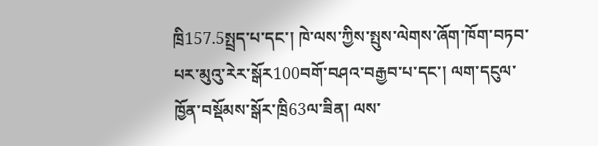ཁྲི157.5སྤྲད་པ་དང་། ཁེ་ལས་ཀྱིས་སྤུས་ལེགས་ཞོག་ཁོག་བཏབ་པར་མུའུ་རེར་སྒོར100བགོ་བཤའ་བརྒྱབ་པ་དང་། ལག་དངུལ་ཁྱོན་བསྡོམས་སྒོར་ཁྲི63ལ་ཟིན། ལས་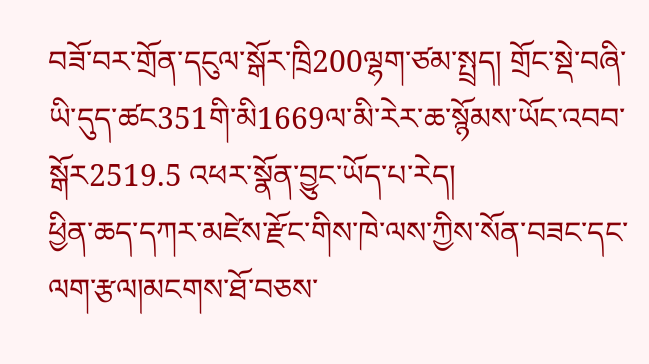བཟོ་བར་གྲོན་དངུལ་སྒོར་ཁྲི200ལྷག་ཙམ་སྤྲད། གྲོང་སྡེ་བཞི་ཡི་དུད་ཚང351གི་མི1669ལ་མི་རེར་ཆ་སྙོམས་ཡོང་འབབ་སྒོར2519.5 འཕར་སྣོན་བྱུང་ཡོད་པ་རེད།
ཕྱིན་ཆད་དཀར་མཛེས་རྫོང་གིས་ཁེ་ལས་ཀྱིས་སོན་བཟང་དང་ལག་རྩལ།མངགས་ཐོ་བཅས་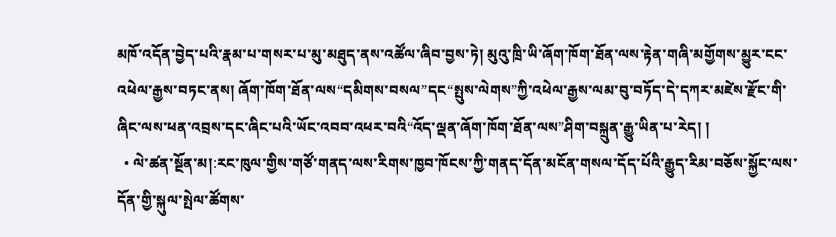མཁོ་འདོན་བྱེད་པའི་རྣམ་པ་གསར་པ་མུ་མཐུད་ནས་འཚོལ་ཞིབ་བྱས་ཏེ། མུའུ་ཁྲི་ཡི་ཞོག་ཁོག་ཐོན་ལས་རྟེན་གཞི་མགྱོགས་མྱུར་ངང་འཕེལ་རྒྱས་བཏང་ནས། ཞོག་ཁོག་ཐོན་ལས“དམིགས་བསལ”དང“སྤུས་ལེགས”ཀྱི་འཕེལ་རྒྱས་ལམ་བུ་བཏོད་དེ་དཀར་མཛེས་རྫོང་གི་ཞིང་ལས་ཕན་འབྲས་དང་ཞིང་པའི་ཡོང་འབབ་འཕར་བའི“འོད་ལྡན་ཞོག་ཁོག་ཐོན་ལས”ཤིག་བསྐྲུན་རྒྱུ་ཡིན་པ་རེད། །
  • ལེ་ཚན་སྔོན་མ།:རང་ཁུལ་གྱིས་གཙོ་གནད་ལས་རིགས་ཁྱབ་ཁོངས་ཀྱི་གནད་དོན་མངོན་གསལ་དོད་པོའི་རྒྱུད་རིམ་བཅོས་སྐྱོང་ལས་དོན་གྱི་སྐུལ་སྤེལ་ཚོགས་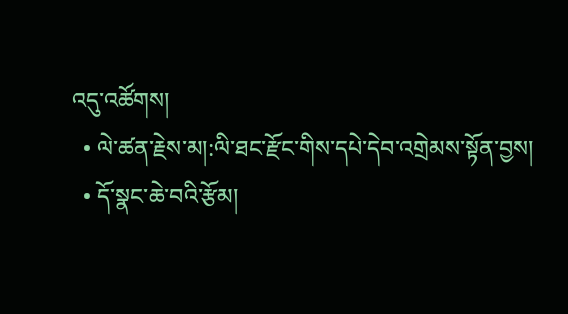འདུ་འཚོགས།
  • ལེ་ཚན་རྗེས་མ།:ལི་ཐང་རྫོང་གིས་དཔེ་དེབ་འགྲེམས་སྟོན་བྱས།
  • དོ་སྣང་ཆེ་བའི་རྩོམ།